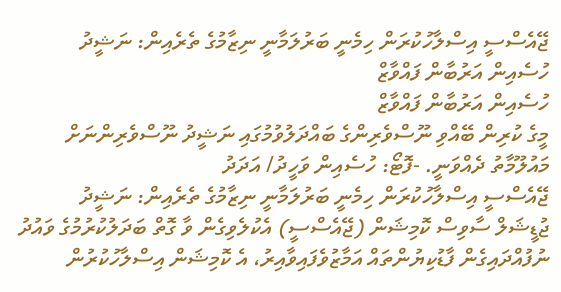ޖޭއެސްސީ އިސްލާހުކުރަން ހިމެނީ ބަރުލަމާނީ ނިޒާމުގެ ތެރެއިން: ނަޝީދު
ހުސެއިން އަރުބާން ފައްވާޒް
ހުސެއިން އަރުބާން ފައްވާޒް
މީގެ ކުރިން ބޭއްވި ނޫސްވެރިންގެ ބައްދަލުވުމުގައި ނަޝީދު ނޫސްވެރިންނަށް މައުލޫމާތު ދެއްވަނީ. -ފޮޓޯ: ހުސެއިން ވަހީދު/ އަދަދު
ޖޭއެސްސީ އިސްލާހުކުރަން ހިމެނީ ބަރުލަމާނީ ނިޒާމުގެ ތެރެއިން: ނަޝީދު
ޖުޑީޝަލް ސާވިސް ކޮމިޝަން (ޖޭއެސްސީ) އެކުލެވިގެން ވާ ގޮތް ބަދަލުކުރުމުގެ ވައުދު ނުފުއްދައިގެން ފާޑުކިޔުންތައް އަމާޒުވެފައިވާއިރު، އެ ކޮމިޝަން އިސްލާހުކުރުން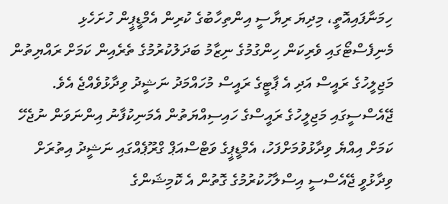ހިމަނާފައިއޮތީ، މިދިޔަ ރިޔާސީ އިންތިހާބުގެ ކުރިން އެމްޑީޕީން ހުށަހެޅި މެނިފެސްޓޯގައި ވެރިކަން ހިންގުމުގެ ނިޒާމު ބަދަލުކުރުމުގެ ތެރެއިން ކަމަށް ރައްޔިތުން މަޖިލީހުގެ ރައީސް އަދި އެ ޕާޓީގެ ރައީސް މުހައްމަދު ނަޝީދު ވިދާޅުވެއްޖެ އެވެ.
ޖޭއެސްސީގައި މަޖިލީހުގެ ރައީސްގެ ހައިސިއްޔަތުން އެމަނިކުފާނު އިންނަވަން ނުޖެހޭ ކަމަށް އިއްޔެ ވިދާޅުވުމަށްފަހު، އެމްޑީޕީގެ ވަޓްސްއަޕް ގްރޫޕެއްގައި ނަޝީދު އިތުރަށް ވިދާޅުވީ ޖޭއެސްސީ އިސްލާހުކުރުމުގެ ގޮތުން އެ ކޮމިޝަންގެ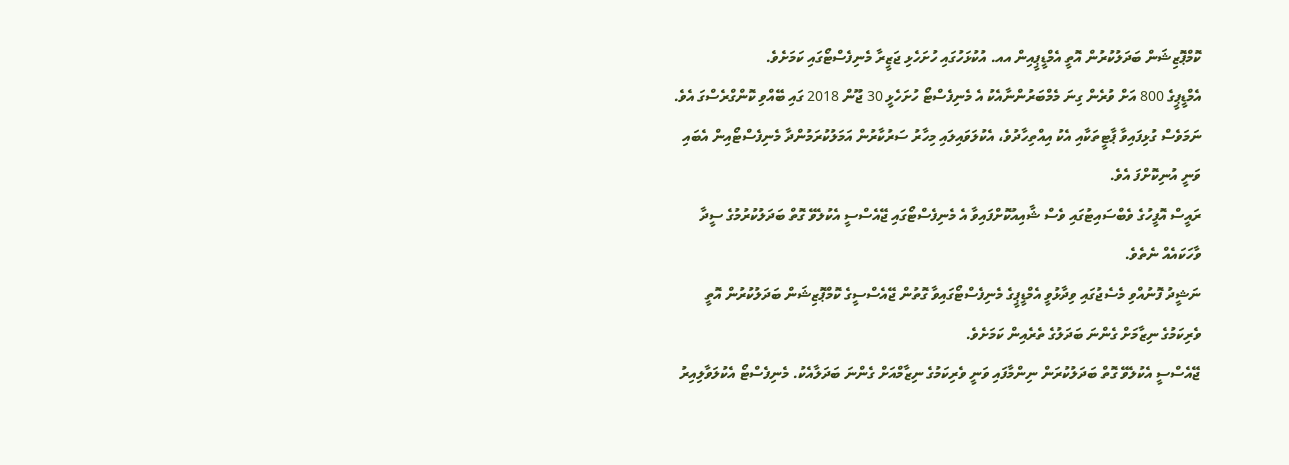ކޮމްޕޮޒިޝަން ބަދަލުކުރުން އޮތީ އެމްޑީޕީއިން އއ. އުކުޅަހުގައި ހުށަހެޅި ޖަޒީރާ މެނިފެސްޓޯގައި ކަމަށެވެ.
އެމްޑީޕީގެ 800 އަށް ވުރެން ގިނަ މެމްބަރުންނާއެކު އެ މެނިފެސްޓޯ ހުށަހެޅީ 30 ޖޫން 2018 ގައި ބޭއްވި ކޮންގްރެސްގަ އެވެ. ނަމަވެސް ގުޅިފައިވާ ޕާޓީތަކާއި އެކު އިއްތިހާދުވެ، އެކުލަވައިލައި މިހާރު ސަރުކާރުން އަމަލުކުރަމުންދާ މެނިފެސްޓޯއިން އެބައި ވަނީ އުނިކޮށްފަ އެވެ.
ރައީސް އޮފީހުގެ ވެބްސައިޓުގައި ވެސް ޝާއިއުކޮށްފައިވާ އެ މެނިފެސްޓޯގައި ޖޭއެސްސީ އެކުލެވޭ ގޮތް ބަދަލުކުރުމުގެ ސީދާ ވާހަކައެއް ނެތެވެ.
ނަޝީދު ފޮނުއްވި މެސެޖުގައި ވިދާޅުވީ އެމްޑީޕީގެ މެނިފެސްޓޯގައިވާ ގޮތުން ޖޭއެސްސީގެ ކޮމްޕޮޒިޝަން ބަދަލުކުރުން އޮތީ ވެރިކަމުގެ ނިޒާމަށް ގެންނަ ބަދަލުގެ ތެރެއިން ކަމަށެވެ.
ޖޭއެސްސީ އެކުލެވޭ ގޮތް ބަދަލުކުރަން ނިންމާފައި ވަނީ ވެރިކަމުގެ ނިޒާމްއަށް ގެންނަ ބަދަލާއެކު. މެނިފެސްޓޯ އެކުލަވާލިއިރު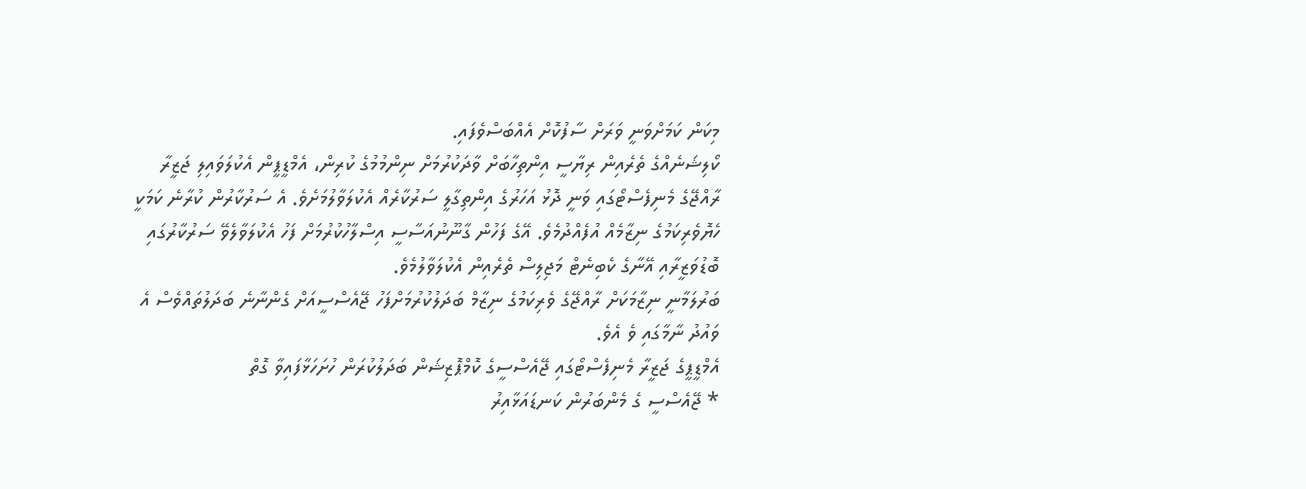މިކަން ކަމަށްވަނީ ވަރަށް ސާފުކޮށް އެއްބަސްވެފައި.
ކޯލިޝަނެއްގެ ތެރެއިން ރިޔާސީ އިންތިހާބަށް ވާދަކުރުމަށް ނިންމުމުގެ ކުރިން، އެމްޑީޕީން އެކުލަވައިލި ޖަޒީރާ ރާއްޖޭގެ މެނިފެސްޓޯގައި ވަނީ ދޮޅު އަހަރުގެ އިންތިގާލީ ސަރުކާރެއް އެކުލަވާލުމަށެވެ. އެ ސަރުކާރުން ކުރާނެ ކަމަކީ ހެޔޮވެރިކަމުގެ ނިޒާމެއް އުފެއްދުމެވެ. އޭގެ ފަހުން ގާނޫނުއަސާސީ އިސްލާހުކުރުމަށް ފަހު އެކުލަވާލެވޭ ސަރުކާރުގައި ބޮޑުވަޒީރާއި އޭނާގެ ކެބިނެޓް މަޖިލިސް ތެރެއިން އެކުލަވާލުމެވެ.
ބަރުލަމާނީ ނިޒާމަކަށް ރާއްޖޭގެ ވެރިކަމުގެ ނިޒާމް ބަދަލުކުރުމަށްފަހު ޖޭއެސްސީއަށް ގެންނާނެ ބަދަލުތައްވެސް އެ ވައުދު ނާމާގައި ވެ އެވެ.
އެމްޑީޕީގެ ޖަޒީރާ މެނިފެސްޓޯގައި ޖޭއެސްސީގެ ކޮމްޕޮޒިޝަން ބަދަލުކުރަން ހުށަހަޅާފައިވާ ގޮތް
* ޖޭއެސްސީ ގެ މެންބަރުން ކަނޑައަޅާއިރު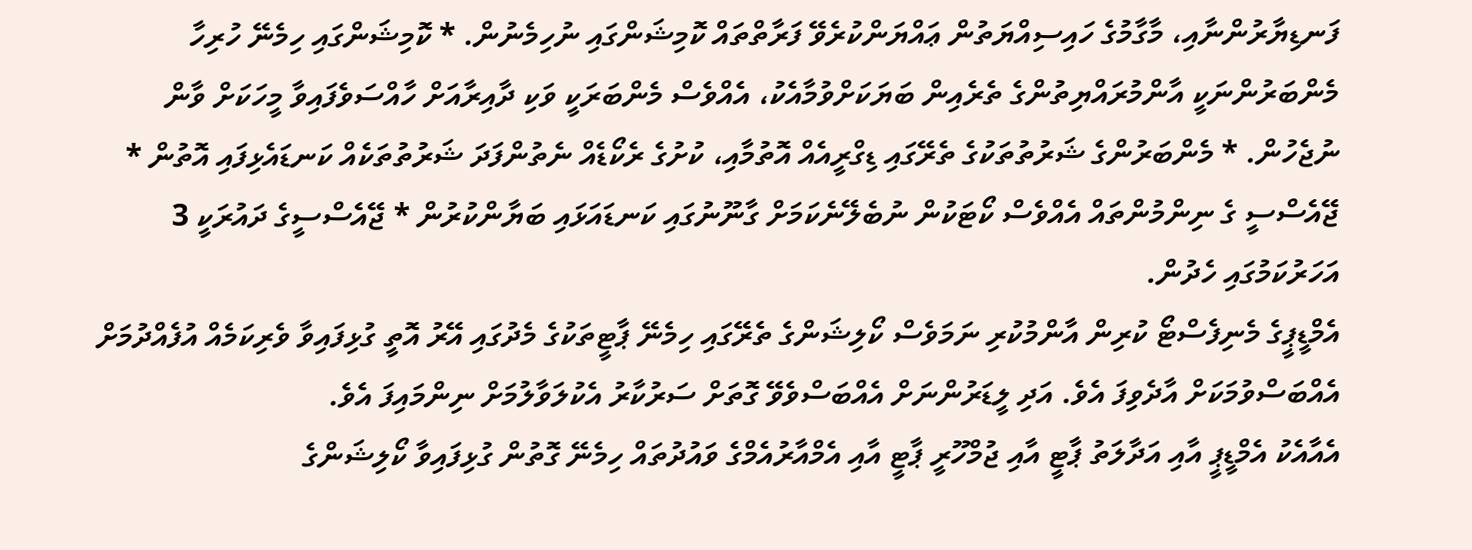ފަނޑިޔާރުންނާއި، މާގާމުގެ ހައިސިއްޔަތުން ޢައްޔަންކުރެވޭ ފަރާތްތައް ކޮމިޝަންގައި ނުހިމެނުން. * ކޮމިޝަންގައި ހިމެނޭ ހުރިހާ މެންބަރުންނަކީ އާންމުރައްޔިތުންގެ ތެރެއިން ބަޔަކަށްވުމާއެކު، އެއްވެސް މެންބަރަކީ ވަކި ދާއިރާއަށް ހާއްސަވެފައިވާ މީހަކަށް ވާން ނުޖެހުން. * މެންބަރުންގެ ޝަރުތުތަކުގެ ތެރޭގައި ޑިގްރީއެއް އޮތުމާއި، ކުށުގެ ރެކޯޑެއް ނެތުންފަދަ ޝަރުތުތަކެއް ކަނޑައެޅިފައި އޮތުން * ޖޭއެސްސީ ގެ ނިންމުންތައް އެއްވެސް ކޯޓަކުން ނުބެލޭނެކަމަށް ގާނޫނުގައި ކަނޑައަޅައި ބަޔާންކުރުން * ޖޭއެސްސީގެ ދައުރަކީ 3 އަހަރުކަމުގައި ހެދުން.
އެމްޑީޕީގެ މެނިފެސްޓޯ ކުރިން އާންމުކުރި ނަމަވެސް ކޯލިޝަންގެ ތެރޭގައި ހިމެނޭ ޕާޓީތަކުގެ މެދުގައި އޭރު އޮތީ ގުޅިފައިވާ ވެރިކަމެއް އުފެއްދުމަށް އެއްބަސްވުމަކަށް އާދެވިފަ އެވެ. އަދި ލީޑަރުންނަށް އެއްބަސްވެވޭ ގޮތަށް ސަރުކާރު އެކުލަވާލުމަށް ނިންމައިފަ އެވެ.
އެއާއެކު އެމްޑީޕީ އާއި އަދާލަތު ޕާޓީ އާއި ޖުމްހޫރީ ޕާޓީ އާއި އެމްއާރުއެމްގެ ވައުދުތައް ހިމެނޭ ގޮތުން ގުޅިފައިވާ ކޯލިޝަންގެ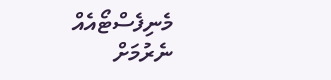މެނިފެސްޓޯއެއް ނެރުމަށް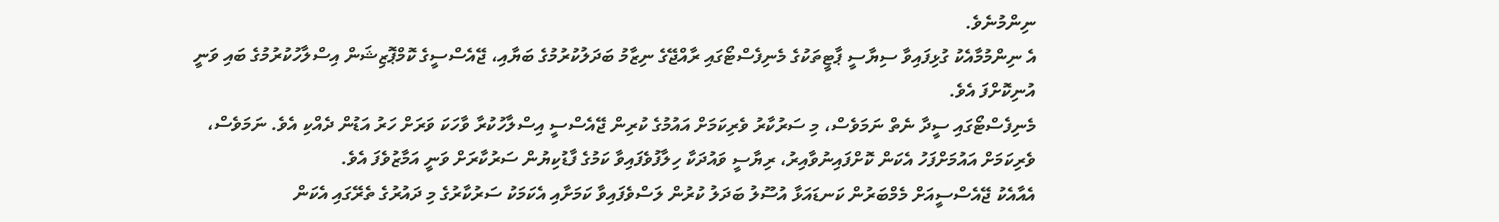ނިންމުނެވެ.
އެ ނިންމުމާއެކު ގުޅިފައިވާ ސިޔާސީ ޕާޓީތަކުގެ މެނިފެސްޓޯގައި ރާއްޖޭގެ ނިޒާމު ބަދަލުކުރުމުގެ ބަޔާއި، ޖޭއެސްސީގެ ކޮމްޕޮޒިޝަން އިސްލާހުކުރުމުގެ ބައި ވަނީ އުނިކޮށްފަ އެވެ.
މެނިފެސްޓޯގައި ސީދާ ނެތް ނަމަވެސް، މި ސަރުކާރު ވެރިކަމަށް އައުމުގެ ކުރިން ޖޭއެސްސީ އިސްލާހުކުރާ ވާހަކަ ވަރަށް ހަރު އަޑުން ދެއްކި އެވެ. ނަމަވެސް، ވެރިކަމަށް އައުމަށްފަހު އެކަން ކޮށްފައިނުވާއިރު، ރިޔާސީ ވައުދަކާ ހިލާފުވެފައިވާ ކަމުގެ ފާޑުކިޔުން ސަރުކާރަށް ވަނީ އަމާޒުވެފަ އެވެ.
އެއާއެކު ޖޭއެސްސީއަށް މެމްބަރުން ކަނޑައަޅާ އުސޫލު ބަދަލު ކުރުން ލަސްވެފައިވާ ކަމަށާއި އެކަމަކު ސަރުކާރުގެ މި ދައުރުގެ ތެރޭގައި އެކަން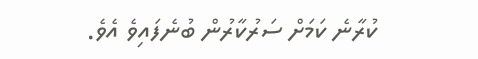ކުރާނެ ކަމަށް ސަރުކާރުން ބުނެފައިވެ އެވެ.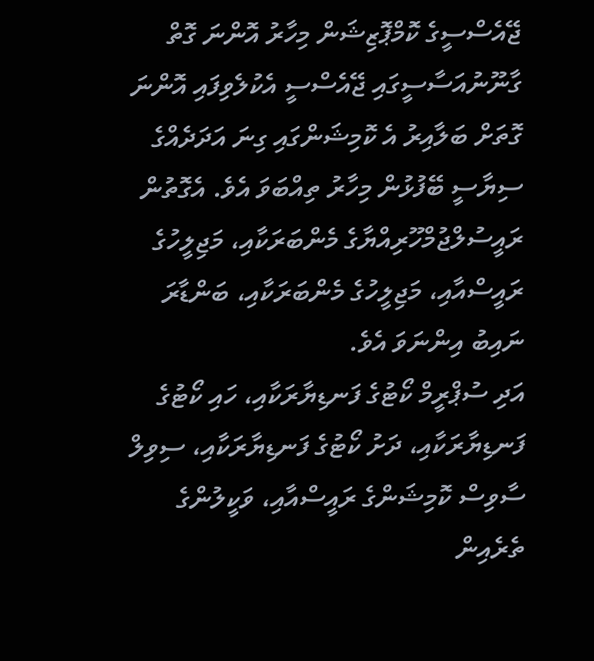ޖޭއެސްސީގެ ކޮމްޕޮޒިޝަން މިހާރު އޮންނަ ގޮތް
ގާނޫނުއަސާސީގައި ޖޭއެސްސީ އެކުލެވިފައި އޮންނަ ގޮތަށް ބަލާއިރު އެ ކޮމިޝަންގައި ގިނަ އަދަދެއްގެ ސިޔާސީ ބޭފުޅުން މިހާރު ތިއްބަވަ އެވެ. އެގޮތުން ރައީސުލްޖުމްހޫރިއްޔާގެ މެންބަރަކާއި، މަޖިލީހުގެ ރައީސްއާއި، މަޖިލީހުގެ މެންބަރަކާއި، ބަންޑާރަ ނައިބު އިންނަވަ އެވެ.
އަދި ސުޕްރީމް ކޯޓުގެ ފަނޑިޔާރަކާއި، ހައި ކޯޓުގެ ފަނޑިޔާރަކާއި، ދަށު ކޯޓުގެ ފަނޑިޔާރަކާއި، ސިވިލް ސާވިސް ކޮމިޝަންގެ ރައީސްއާއި، ވަކީލުންގެ ތެރެއިން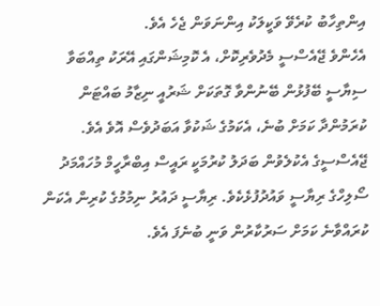އިންތިހާބު ކުރެވޭ ވަކީލަކު އިންނަވަން ޖެހެ އެވެ.
އެހެންވެ ޖޭއެސްސީ މެދުވެރިކޮށް، އެ ކޮމިޝަންގައި އޭރަކު ތިއްބަވާ ސިޔާސީ ބޭފުޅުން ބޭނުންވާ ގޮތަކަށް ޝަރުއީ ނިޒާމު ބައްޓަން ކުރަމުންދާ ކަމަށް ބުނެ، އެކަމުގެ ޝަކުވާ އަބަދުވެސް އޮވެ އެވެ.
ޖޭއެސްސީގެ އެކުލެވުން ބަދަލު ކުރުމަކީ ރައީސް އިބްރާހީމް މުހައްމަދު ސޯލިހްގެ ރިޔާސީ ވައުދުފުޅެކެވެ. ރިޔާސީ ދައުރު ނިމުމުގެ ކުރިން އެކަން ކުރައްވާނެ ކަމަށް ސަރުކާރުން ވަނީ ބުނެފަ އެވެ.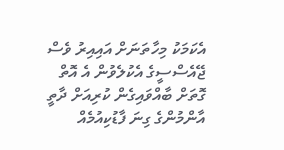އެކަމަކު މިހާތަނަށް އައިއިރު ވެސް ޖޭއެސްސީގެ އެކުލެވުން އެ އޮތް ގޮތަށް ބާއްވައިގެން ކުރިއަށް ދާތީ އާންމުންގެ ގިނަ ފާޑުކިއުމެއް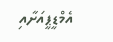އެމްޑީޕީއަށާއި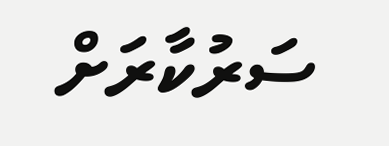ސަރުކާރަށް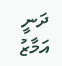ދަނީ އަމާޒު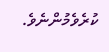ކުރެވެމުންނެވެ.